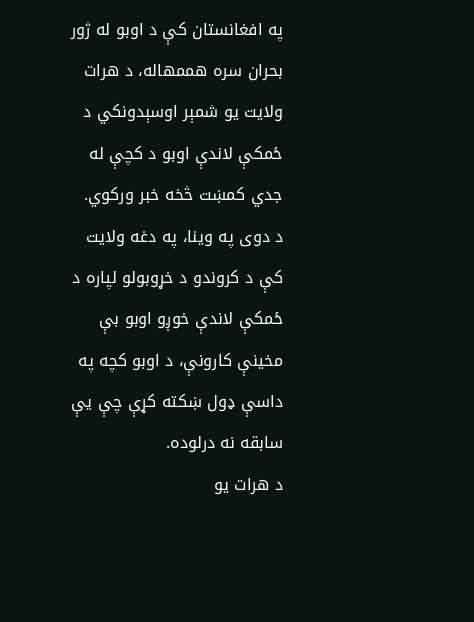په افغانستان کې د اوبو له ژور بحران سره هممهاله، د هرات ولایت یو شمېر اوسېدونکي د ځمکې لاندې اوبو د کچې له جدي کمښت څخه خبر ورکوي.
د دوی په وینا، په دغه ولایت کې د کروندو د خړوبولو لپاره د ځمکې لاندې خوږو اوبو بې مخینې کارونې، د اوبو کچه په داسې ډول ښکته کړې چې یې سابقه نه درلوده.
د هرات یو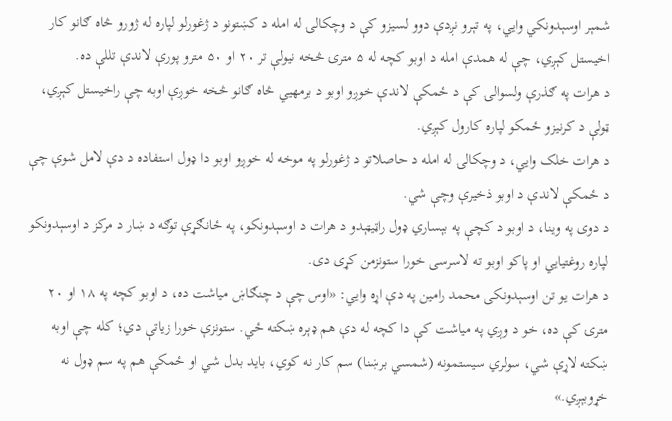شمېر اوسېدونکي وایي، په تېرو نږدې دوو لسیزو کې د وچکالۍ له امله د کښتونو د ژغورلو لپاره له ژورو څاه ګانو کار اخیستل کېږي، چې له همدې امله د اوبو کچه له ۵ مترۍ څخه نیولې تر ۲۰ او ۵۰ مترو پورې لاندې تللې ده.
د هرات په ګذرې ولسوالۍ کې د ځمکې لاندې خوږو اوبو د برمهيي څاه ګانو څخه خوږې اوبه چې راخیستل کېږي، ټولې د کرنیزو ځمکو لپاره کارول کېږي.
د هرات خلک وایي، د وچکالۍ له امله د حاصلاتو د ژغورلو په موخه له خوږو اوبو دا ډول استفاده د دې لامل شوې چې د ځمکې لاندې د اوبو ذخیرې وچې شي.
د دوی په وینا، د اوبو د کچې په بېساري ډول راټیټېدو د هرات د اوسېدونکو، په ځانګړې توګه د ښار د مرکز د اوسېدونکو لپاره روغتیایي او پاکو اوبو ته لاسرسی خورا ستونزمن کړی دی.
د هرات یو تن اوسېدونکی محمد رامین په دې اړه وایي: «اوس چې د چنګاښ میاشت ده، د اوبو کچه په ۱۸ او ۲۰ مترۍ کې ده، خو د وږي په میاشت کې دا کچه له دې هم ډېره ښکته ځي. ستونزې خورا زیاتې دي؛ کله چې اوبه ښکته لاړې شي، سولري سیستمونه (شمسي برښنا) سم کار نه کوي، باید بدل شي او ځمکې هم په سم ډول نه خړوبېږي.»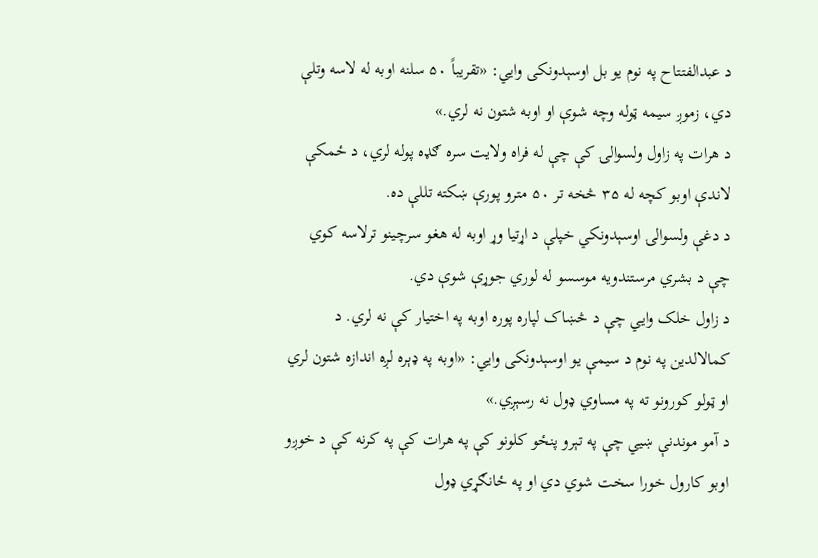د عبدالفتتاح په نوم یو بل اوسېدونکی وایي: «تقریباً ۵۰ سلنه اوبه له لاسه وتلې دي، زموږ سیمه ټوله وچه شوې او اوبه شتون نه لري.»
د هرات په زاول ولسوالۍ کې چې له فراه ولایت سره ګډه پوله لري، د ځمکې لاندې اوبو کچه له ۳۵ څخه تر ۵۰ مترو پورې ښکته تللې ده.
د دغې ولسوالۍ اوسېدونکي خپلې د اړتیا وړ اوبه له هغو سرچینو ترلاسه کوي چې د بشري مرستندویه موسسو له لوري جوړې شوې دي.
د زاول خلک وایي چې د څښاک لپاره پوره اوبه په اختیار کې نه لري. د کمالالدین په نوم د سیمې یو اوسېدونکی وایي: «اوبه په ډېره لږه اندازه شتون لري او ټولو کورونو ته په مساوي ډول نه رسېږي.»
د آمو موندنې ښيي چې په تېرو پنځو کلونو کې په هرات کې په کرنه کې د خوږو اوبو کارول خورا سخت شوي دي او په ځانګړي ډول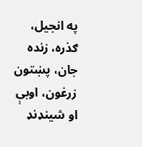په انجیل، ګذره، زنده جان، پښتون زرغون، اوبې او شینډنډ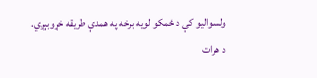ولسوالیو کې د ځمکو لویه برخه په همدې طریقه خړوبېږي.
د هرات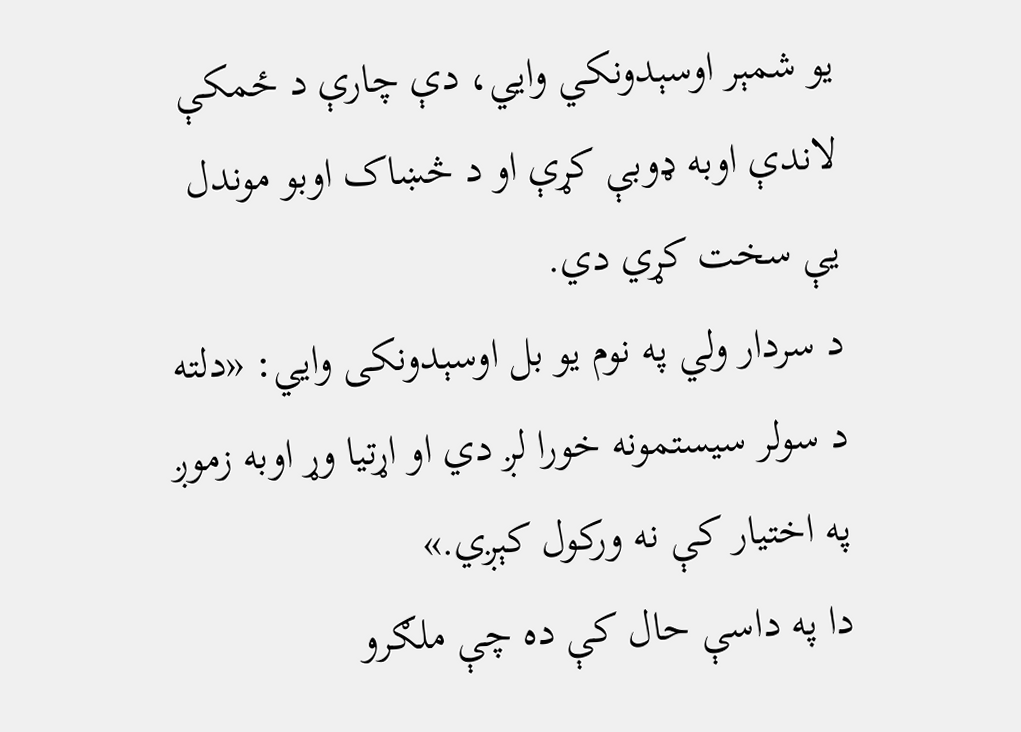یو شمېر اوسېدونکي وایي، دې چارې د ځمکې لاندې اوبه ډوبې کړې او د څښاک اوبو موندل یې سخت کړي دي.
د سردار ولي په نوم یو بل اوسېدونکی وایي: «دلته د سولر سیستمونه خورا لږ دي او اړتیا وړ اوبه زموږ په اختیار کې نه ورکول کېږي.»
دا په داسې حال کې ده چې ملګرو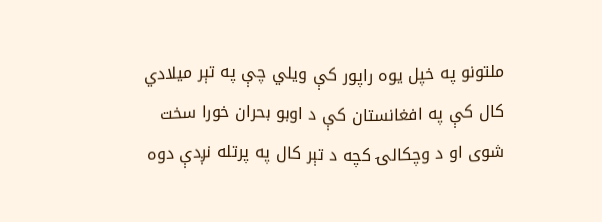ملتونو په خپل یوه راپور کې ویلي چې په تېر میلادي کال کې په افغانستان کې د اوبو بحران خورا سخت شوی او د وچکالۍ کچه د تېر کال په پرتله نږدې دوه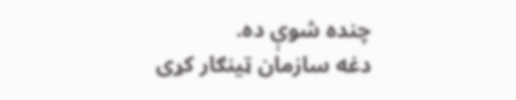چنده شوې ده.
دغه سازمان ټینګار کړی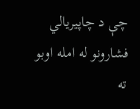چې د چاپیریالي فشارونو له امله اوبو ته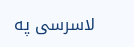لاسرسی په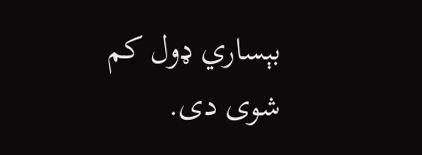بېساري ډول کم شوی دی.